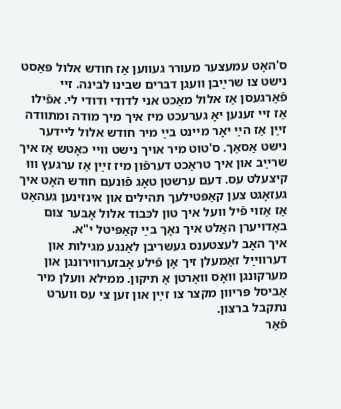ס'האָט עמעצער מעורר געװען אַז חודש אלול פּאַסט נישט צו שרײַבן װעגן דברים שבינו לבינה. זײ פֿאַרגעסן אַז אלול מאַכט אני לדודי ודודי לי. אפֿילו אַז זײ זענען יאָ גערעכט מיז איך מיך מודה ומתוודה זײַן אַז הײַ יאָר מײנט בײַ מיר חודש אלול לײדער נישט אַסאַך. ס'טוט מיר אױך נישט װײ כאָטש אַז איך שרײַב און איך טראַכט דערפֿון מיז זײַן אַז ערגעץ װוּ קיצעלט עס. דעם ערשטן טאָג פֿונעם חודש האָט איך געזאָגט צען קאַפּטילעך תהילים און אינזינען געהאַט אַז אַזױ פֿיל װעל איך טון לכּבוד אלול אָבער צום באַדױערן האַלט איך נאָך בײַ קאַפּיטל י"א.
איך האָב לעצטענס געשריבן לאַנגע מגילות און דערװײַל זאַמעלן זיך אָן פֿילע אָבזערװירונגן און מערקונגן װאָס װאַרטן אַ תיקון. ממילא װעלן מיר אַביסל פּריװן מקצר צו זײַן און זען צי עס װערט נתקבל ברצון.
פֿאַר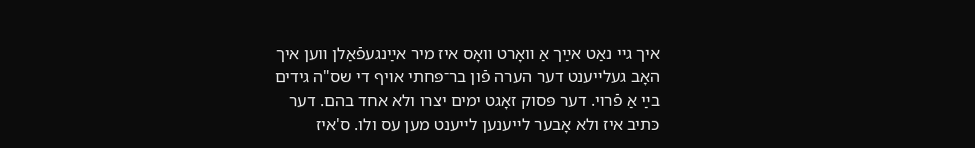איך גײ נאַט אײַך אַ װאָרט װאָס איז מיר אײַנגעפֿאַלן װען איך האָב געלײענט דער הערה פֿון בר־פּחתי אױף די שס"ה גידים בײַ אַ פֿרױ. דער פּסוק זאָגט ימים יצרו ולא אחד בהם. דער כּתיב איז ולא אָבער לײענען לײענט מען עס ולו. ס'איז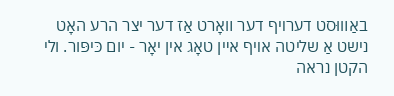באַװוּסט דערױף דער װאָרט אַז דער יצר הרע האָט נישט אַ שליטה אױף אײן טאָג אין יאָר - יום כּיפּור. ולי הקטן נראה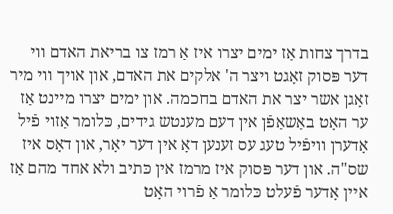בדרך צחות אַז ימים יצרו איז אַ רמז צו בריאת האדם װי דער פּסוק זאָגט ויצר ה' אלקים את האדם, און אױך װי מיר זאָגן אשר יצר את האדם בחכמה. און ימים יצרו מײנט אַז ער האָט באַשאַפֿן אין דעם מענטש גידים, כּלומר אַזױ פֿיל אָדערן װיפֿיל טעג עס זענען דאָ אין דער יאָר, און דאָס איז שס"ה. און דער פּסוק איז מרמז אין כּתיב ולא אחד מהם אַז אײן אָדער פֿעלט כּלומר אַ פֿרױ האָט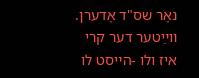נאָר שס"ד אָדערן. װײַטער דער קרי איז ולו -הײסט לו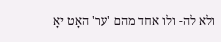ולא לה- ולו אחד מהם 'ער' האָט יאָ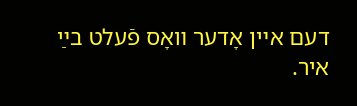דעם אײן אָדער װאָס פֿעלט בײַ איר.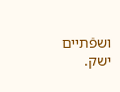ושפֿתיים ישק.